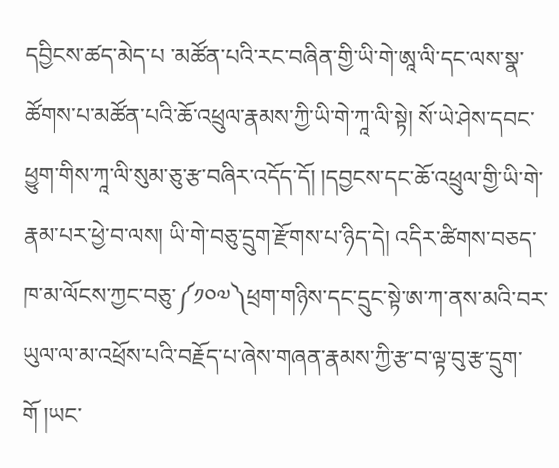དབྱིངས་ཚད་མེད་པ ་མཚོན་པའི་རང་བཞིན་གྱི་ཡི་གེ་ཨཱ་ལི་དང་ལས་སྣ་ཚོགས་པ་མཚོན་པའི་ཆོ་འཕྲུལ་རྣམས་ཀྱི་ཡི་གེ་ཀཱ་ལི་སྟེ། སོ་ཡེ་ཤེས་དབང་ཕྱུག་གིས་ཀཱ་ལི་སུམ་ཅུ་རྩ་བཞིར་འདོད་དོ། །དབྱངས་དང་ཆོ་འཕྲུལ་གྱི་ཡི་གེ་རྣམ་པར་ཕྱེ་བ་ལས། ཡི་གེ་བཅུ་དྲུག་རྫོགས་པ་ཉིད་དེ། འདིར་ཚིགས་བཅད་ཁ་མ་ལོངས་ཀྱང་བཅུ་༼༡༠༧༽ཕྲག་གཉིས་དང་དྲུང་སྟེ་ཨ་ཀ་ནས་མའི་བར་ཡུལ་ལ་མ་འཕྲོས་པའི་བརྗོད་པ་ཞེས་གཞན་རྣམས་ཀྱི་རྩ་བ་ལྟ་བུ་རྩ་དྲུག་གོ །ཡང་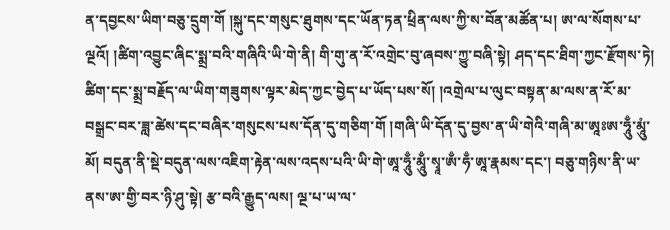ན་དབྱངས་ཡིག་བཅུ་དྲུག་གོ །སྐུ་དང་གསུང་ཐུགས་དང་ཡོན་ཏན་ཕྲིན་ལས་ཀྱི་ས་བོན་མཚོན་པ། ཨ་ལ་སོགས་པ་ལྔའོ། །ཚིག་འབྱུང་ཞིང་སྨྲ་བའི་གཞིའི་ཡི་གེ་ནི། གི་གུ་ན་རོ་འགྲེང་བུ་ཞབས་ཀྱུ་བཞི་སྟེ། ཤད་དང་ཐིག་ཀྱང་རྫོགས་ཏེ། ཚིག་དང་སྨྲ་བརྗོད་ལ་ཡིག་གཟུགས་ལྟར་མེད་ཀྱང་བྱེད་པ་ཡོད་པས་སོ། །འགྲེལ་པ་ལུང་བསྟན་མ་ལས་ན་རོ་མ་བསྒྲང་བར་ཟླ་ཚེས་དང་བཞིར་གསུངས་པས་དོན་དུ་གཅིག་གོ །གཞི་ཡི་དོན་དུ་བྱས་ན་ཡི་གེའི་གཞི་མ་ཨཱཿཨ་ཧཱུྃ་མཱུཾ་མོ། བདུན་ནི་སྡེ་བདུན་ལས་འཇིག་རྟེན་ལས་འདས་པའི་ཡི་གེ་ཨཱ་ཧཱུྃ་མཱུྃ་སྭཱ་ཨྃ་ཧྃ་ཨཱ་རྣམས་དང་། བཅུ་གཉིས་ནི་ཡ་ནས་ཨ་གྱི་བར་ཉི་ཤུ་སྟེ། རྩ་བའི་རྒྱུད་ལས། ལྔ་པ་ཡ་ལ་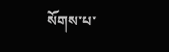སོགས་པ་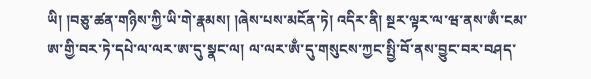ཡི། །བཅུ་ཚན་གཉིས་ཀྱི་ཡི་གེ་རྣམས། །ཞེས་པས་མངོན་ཏེ། འདིར་ནི། སྔར་ལྟར་ལ་ཝ་ནས་ཨྃ་ངམ་ཨ་གྱི་བར་ཏེ་དཔེ་ལ་ལར་ཨ་དུ་སྣང་ལ། ལ་ལར་ཨྃ་དུ་གསུངས་ཀྱང་སྤྱི་བོ་ནས་བྱུང་བར་བཤད་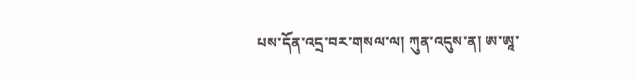པས་དོན་འདྲ་བར་གསལ་ལ། ཀུན་འདུས་ན། ཨ་ཨཱ་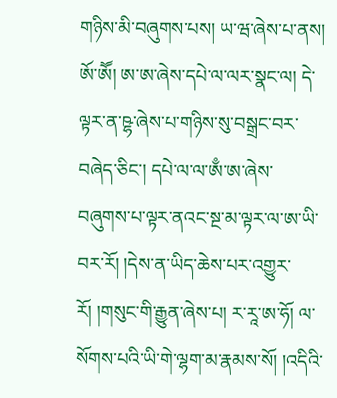གཉིས་མི་བཞུགས་པས། ཡ་ཝ་ཞེས་པ་ནས། ཨོ་ཨཽ། ཨ་ཨ་ཞེས་དཔེ་ལ་ལར་སྣང་ལ། དེ་ལྟར་ན་ཥྷ་ཞེས་པ་གཉིས་སུ་བསྒྲང་བར་བཞེད་ཅིང་། དཔེ་ལ་ལ་ཨྃ་ཨ་ཞེས་བཞུགས་པ་ལྟར་ནའང་སྔ་མ་ལྟར་ལ་ཨ་ཡི་བར་རོ། །དེས་ན་ཡིད་ཆེས་པར་འགྱུར་རོ། །གསུང་གི་རྒྱུན་ཞེས་པ། ར་རཱ་ཨ་ཧོ། ལ་སོགས་པའི་ཡི་གེ་ལྷག་མ་རྣམས་སོ། །འདིའི་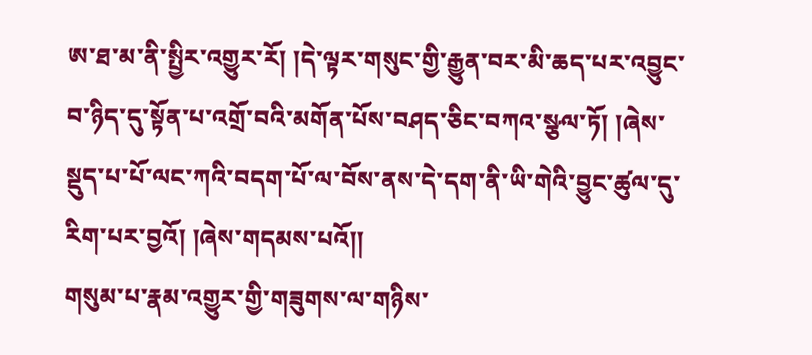ཨ་ཐ་མ་ནི་སྤྱིར་འགྱུར་རོ། །དེ་ལྟར་གསུང་གྱི་རྒྱུན་བར་མི་ཆད་པར་འབྱུང་བ་ཉིད་དུ་སྟོན་པ་འགྲོ་བའི་མགོན་པོས་བཤད་ཅིང་བཀའ་སྩལ་ཏོ། །ཞེས་སྡུད་པ་པོ་ལང་ཀའི་བདག་པོ་ལ་བོས་ནས་དེ་དག་ནི་ཡི་གེའི་བྱུང་ཚུལ་དུ་རིག་པར་བྱའོ། །ཞེས་གདམས་པའོ།།
གསུམ་པ་རྣམ་འགྱུར་གྱི་གཟུགས་ལ་གཉིས་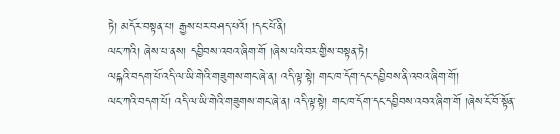ཏེ། མདོར་བསྟན་པ། རྒྱས་པར་བཤད་པའོ། །དང་པོ་ནི།
ལང་ཀའི། ཞེས་པ་ནས། དབྱིབས་འབའ་ཞིག་གོ །ཞེས་པའི་བར་གྱིས་བསྟན་ཏེ།
ལངྐའི་བདག་པོ་འདི་ལ་ཡི་གེའི་གཟུགས་གང་ཞེ་ན། འདི་ལྟ་སྟེ། གང་ཁ་དོག་དང་དབྱིབས་ནི་འབའ་ཞིག་གོ།
ལང་ཀའི་བདག་པོ། འདི་ལ་ཡི་གེའི་གཟུགས་གང་ཞེ་ན། འདི་ལྟ་སྟེ། གང་ཁ་དོག་དང་དབྱིབས་འབའ་ཞིག་གོ །ཞེས་ངོ་བོ་སྟོན་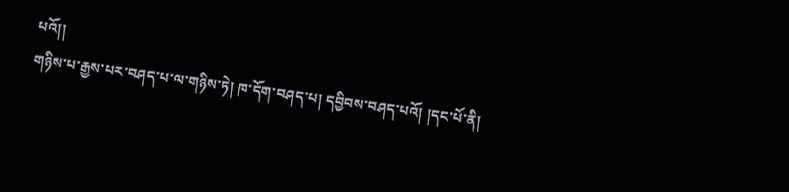པའོ།།
གཉིས་པ་རྒྱས་པར་བཤད་པ་ལ་གཉིས་ཏེ། ཁ་དོག་བཤད་པ། དབྱིབས་བཤད་པའོ། །དང་པོ་ནི།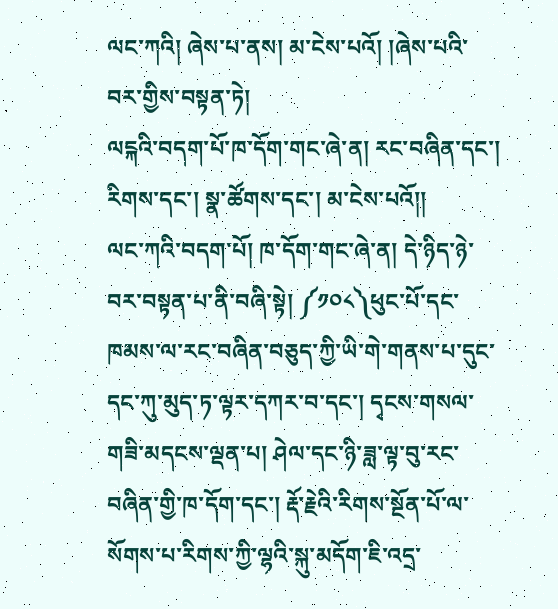ལང་ཀའི། ཞེས་པ་ནས། མ་ངེས་པའོ། །ཞེས་པའི་བར་གྱིས་བསྟན་ཏེ།
ལངྐའི་བདག་པོ་ཁ་དོག་གང་ཞེ་ན། རང་བཞིན་དང་། རིགས་དང་། སྣ་ཚོགས་དང་། མ་ངེས་པའོ།།
ལང་ཀའི་བདག་པོ། ཁ་དོག་གང་ཞེ་ན། དེ་ཉིད་ཉེ་བར་བསྟན་པ་ནི་བཞི་སྟེ། ༼༡༠༨༽ཕུང་པོ་དང་ཁམས་ལ་རང་བཞིན་བཅུད་ཀྱི་ཡི་གེ་གནས་པ་དུང་དང་ཀུ་མུད་ཏ་ལྟར་དཀར་བ་དང་། དྭངས་གསལ་གཟི་མདངས་ལྡན་པ། ཤེལ་དང་ཉི་ཟླ་ལྟ་བུ་རང་བཞིན་གྱི་ཁ་དོག་དང་། རྡོ་རྗེའི་རིགས་སྔོན་པོ་ལ་སོགས་པ་རིགས་ཀྱི་ལྷའི་སྐུ་མདོག་ཇི་འདྲ་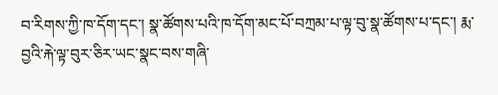བ་རིགས་ཀྱི་ཁ་དོག་དང་། སྣ་ཚོགས་པའི་ཁ་དོག་མང་པོ་བཀྲམ་པ་ལྟ་བུ་སྣ་ཚོགས་པ་དང་། རྨ་བྱའི་རྐེ་ལྟ་བུར་ཅིར་ཡང་སྣང་བས་གཞི་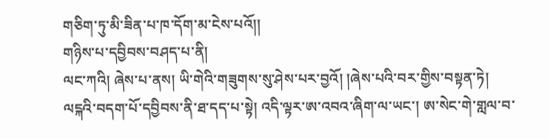གཅིག་ཏུ་མི་ཟིན་པ་ཁ་དོག་མ་ངེས་པའོ།།
གཉིས་པ་དབྱིབས་བཤད་པ་ནི།
ལང་ཀའི། ཞེས་པ་ནས། ཡི་གེའི་གཟུགས་སུ་ཤེས་པར་བྱའོ། །ཞེས་པའི་བར་གྱིས་བསྟན་ཏེ།
ལངྐའི་བདག་པོ་དབྱིབས་ནི་ཐ་དད་པ་སྟེ། འདི་ལྟར་ཨ་འབའ་ཞིག་ལ་ཡང་། ཨ་སེང་གེ་གླལ་བ་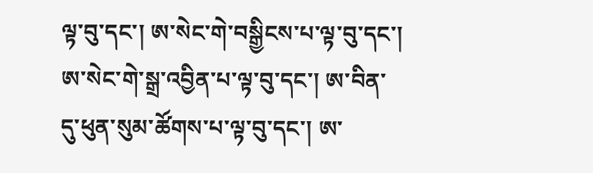ལྟ་བུ་དང་། ཨ་སེང་གེ་བསྒྱིངས་པ་ལྟ་བུ་དང་། ཨ་སེང་གེ་སྒྲ་འབྱིན་པ་ལྟ་བུ་དང་། ཨ་བིན་དུ་ཕུན་སུམ་ཚོགས་པ་ལྟ་བུ་དང་། ཨ་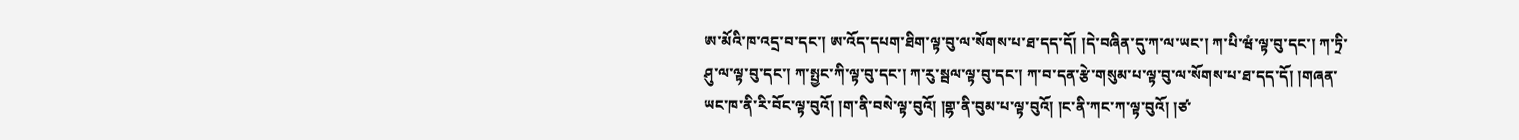ཨ་མོའི་ཁ་འདྲ་བ་དང་། ཨ་འོད་དཔག་ཐིག་ལྟ་བུ་ལ་སོགས་པ་ཐ་དད་དོ། །དེ་བཞིན་དུ་ཀ་ལ་ཡང་། ཀ་པི་ཝཾ་ལྟ་བུ་དང་། ཀ་ཏྲི་ཤུ་ལ་ལྟ་བུ་དང་། ཀ་སྤྱང་ཀི་ལྟ་བུ་དང་། ཀ་རུ་སྦལ་ལྟ་བུ་དང་། ཀ་བ་དན་རྩེ་གསུམ་པ་ལྟ་བུ་ལ་སོགས་པ་ཐ་དད་དོ། །གཞན་ཡང་ཁ་ནི་རི་བོང་ལྟ་བུའོ། །ག་ནི་བསེ་ལྟ་བུའོ། །གྷ་ནི་བུམ་པ་ལྟ་བུའོ། །ང་ནི་ཀང་ཀ་ལྟ་བུའོ། །ཙ་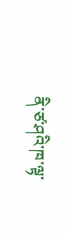ནི་ཙ་ཤའི་ཁ་ལྟ་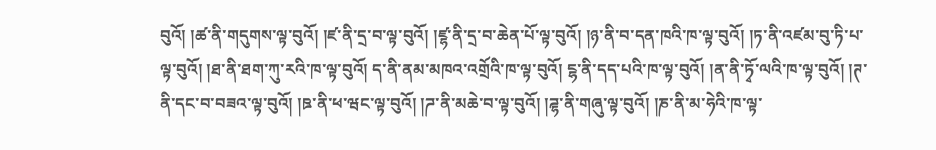བུའོ། །ཚ་ནི་གདུགས་ལྟ་བུའོ། །ཛ་ནི་དྲ་བ་ལྟ་བུའོ། །ཛྷ་ནི་དྲ་བ་ཆེན་པོ་ལྟ་བུའོ། །ཉ་ནི་བ་དན་ཁའི་ཁ་ལྟ་བུའོ། །ཏ་ནི་འཛམ་བུ་ཏི་པ་ལྟ་བུའོ། །ཐ་ནི་ཐག་ཀུ་རའི་ཁ་ལྟ་བུའོ། ད་ནི་ནམ་མཁའ་འགྲོའི་ཁ་ལྟ་བུའོ། ངྷ་ནི་དད་པའི་ཁ་ལྟ་བུའོ། །ན་ནི་ཏྭོ་ལའི་ཁ་ལྟ་བུའོ། །ཊ་ནི་དང་བ་བཟའ་ལྟ་བུའོ། །ཋ་ནི་ཕ་ཝང་ལྟ་བུའོ། །ཌ་ནི་མཆེ་བ་ལྟ་བུའོ། །ཌྷ་ནི་གཞུ་ལྟ་བུའོ། །ཎ་ནི་མ་ཧེའི་ཁ་ལྟ་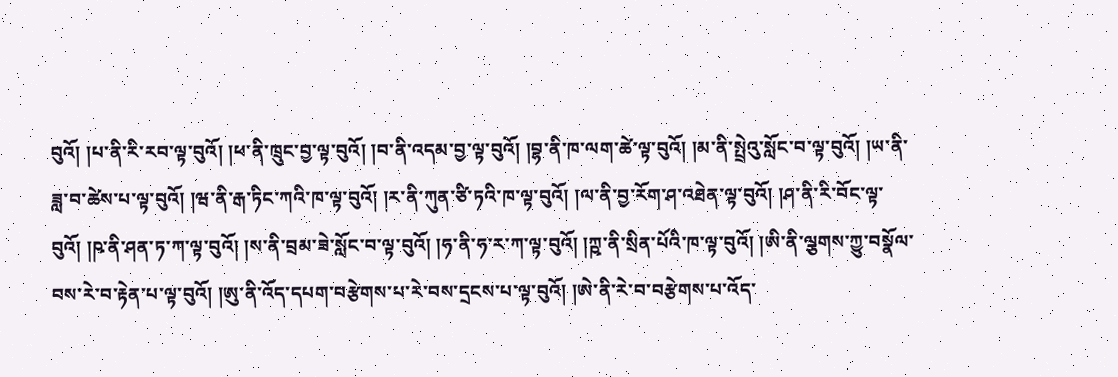བུའོ། །པ་ནི་རི་རབ་ལྟ་བུའོ། །ཕ་ནི་ཁྲུང་བྱ་ལྟ་བུའོ། །བ་ནི་འདམ་བྱ་ལྟ་བུའོ། །བྷ་ནི་ཁ་ལག་ཚེ་ལྟ་བུའོ། །མ་ནི་སྤྲེའུ་སློང་བ་ལྟ་བུའོ། །ཡ་ནི་ཟླ་བ་ཚེས་པ་ལྟ་བུའོ། །ཝ་ནི་རྒ་ཏིང་ཀའི་ཁ་ལྟ་བུའོ། །ར་ནི་ཀུན་ཙི་ཏའི་ཁ་ལྟ་བུའོ། །ལ་ནི་བྱ་རོག་ཤ་འཐེན་ལྟ་བུའོ། །ཤ་ནི་རི་བོང་ལྟ་བུའོ། །ཥ་ནི་ཤན་ཏ་ཀ་ལྟ་བུའོ། །ས་ནི་བྲམ་ཟེ་སློང་བ་ལྟ་བུའོ། །ཧ་ནི་ཧ་ར་ཀ་ལྟ་བུའོ། །ཀྵ་ནི་སྲིན་པོའི་ཁ་ལྟ་བུའོ། །ཨི་ནི་ལྕགས་ཀྱུ་བསྣོལ་བས་རེ་བ་རྟེན་པ་ལྟ་བུའོ། །ཨུ་ནི་འོད་དཔག་བརྩེགས་པ་རེ་བས་དྲངས་པ་ལྟ་བུའོ། །ཨེ་ནི་རེ་བ་བརྩེགས་པ་འོད་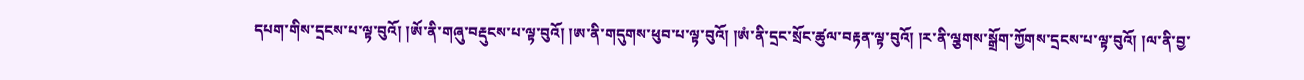དཔག་གིས་དྲངས་པ་ལྟ་བུའོ། །ཨོ་ནི་གཞུ་བརྡུངས་པ་ལྟ་བུའོ། །ཨ་ནི་གདུགས་ཕུབ་པ་ལྟ་བུའོ། །ཨཾ་ནི་དྲང་སྲོང་ཚུལ་བརྟན་ལྟ་བུའོ། །ར་ནི་ལྕགས་སྒྲོག་ཀྱོགས་དྲངས་པ་ལྟ་བུའོ། །ལ་ནི་བྱ་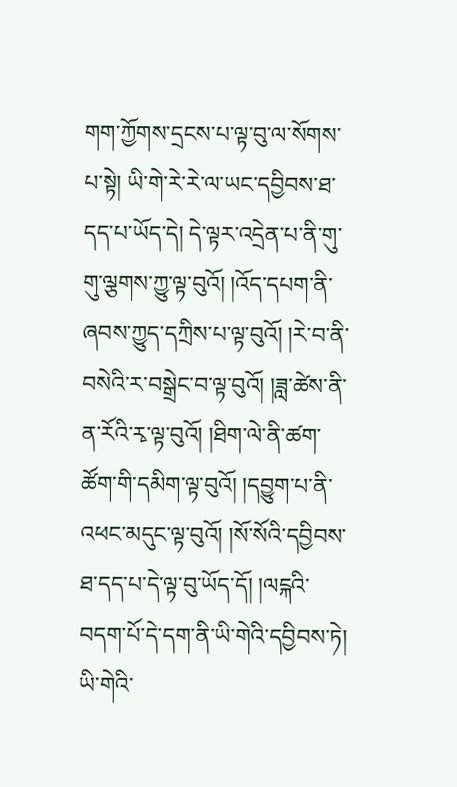གག་ཀྱོགས་དྲངས་པ་ལྟ་བུ་ལ་སོགས་པ་སྟེ། ཡི་གེ་རེ་རེ་ལ་ཡང་དབྱིབས་ཐ་དད་པ་ཡོད་དེ། དེ་ལྟར་འདྲེན་པ་ནི་གུ་གུ་ལྕགས་ཀྱུ་ལྟ་བུའོ། །འོད་དཔག་ནི་ཞབས་ཀྱུད་དཀྲིས་པ་ལྟ་བུའོ། །རེ་བ་ནི་བསེའི་ར་བསྒྲེང་བ་ལྟ་བུའོ། །ཟླ་ཚེས་ནི་ན་རོའི་རྭ་ལྟ་བུའོ། །ཐིག་ལེ་ནི་ཚག་ཚོག་གི་དམིག་ལྟ་བུའོ། །དབྱུག་པ་ནི་འཕང་མདུང་ལྟ་བུའོ། །སོ་སོའི་དབྱིབས་ཐ་དད་པ་དེ་ལྟ་བུ་ཡོད་དོ། །ལངྐའི་བདག་པོ་དེ་དག་ནི་ཡི་གེའི་དབྱིབས་ཏེ། ཡི་གེའི་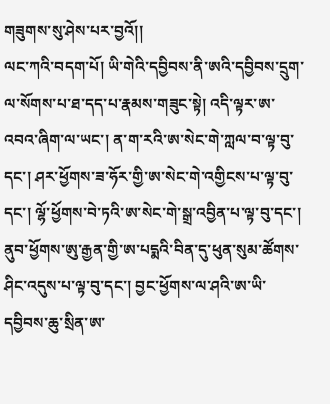གཟུགས་སུ་ཤེས་པར་བྱའོ།།
ལང་ཀའི་བདག་པོ། ཡི་གེའི་དབྱིབས་ནི་ཨའི་དབྱིབས་དྲུག་ལ་སོགས་པ་ཐ་དད་པ་རྣམས་གཟུང་སྟེ། འདི་ལྟར་ཨ་འབའ་ཞིག་ལ་ཡང་། ན་ག་རའི་ཨ་སེང་གེ་ཀླལ་བ་ལྟ་བུ་དང་། ཤར་ཕྱོགས་ཟ་ཧོར་གྱི་ཨ་སེང་གེ་འགྱིངས་པ་ལྟ་བུ་དང་། ལྷོ་ཕྱོགས་བེ་ཏའི་ཨ་སེང་གེ་སྒྲ་འབྱིན་པ་ལྟ་བུ་དང་། ནུབ་ཕྱོགས་ཨུ་རྒྱན་གྱི་ཨ་པདྨའི་བིན་དུ་ཕུན་སུམ་ཚོགས་ཤིང་འདུས་པ་ལྟ་བུ་དང་། བྱང་ཕྱོགས་ལ་ཤའི་ཨ་ཡི་དབྱིབས་ཆུ་སྲིན་ཨ་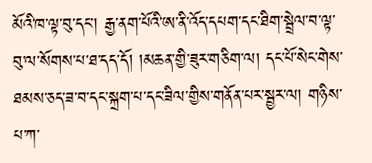མོའི་ཁ་ལྟ་བུ་དང་། རྒྱ་ནག་པོའི་ཨ་ནི་འོད་དཔག་དང་ཐིག་སྦྲེལ་བ་ལྟ་བུ་ལ་སོགས་པ་ཐ་དད་དོ། །མཆན་གྱི་ཟུར་གཅིག་ལ། དང་པོ་སེང་གེས་ཐམས་ཅད་ཟ་བ་དང་སྐྲག་པ་དང་ཟིལ་གྱིས་གནོན་པར་སྦྱར་ལ། གཉིས་པ་ཀ་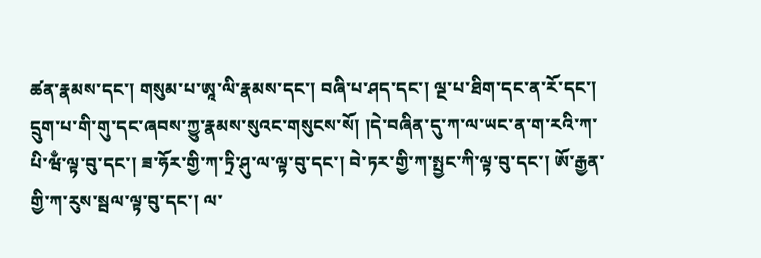ཚན་རྣམས་དང་། གསུམ་པ་ཨཱ་ལི་རྣམས་དང་། བཞི་པ་ཤད་དང་། ལྔ་པ་ཐིག་དང་ན་རོ་དང་། དྲུག་པ་གི་གུ་དང་ཞབས་ཀྱུ་རྣམས་སུའང་གསུངས་སོ། །དེ་བཞིན་དུ་ཀ་ལ་ཡང་ན་ག་རའི་ཀ་པི་ཝྃ་ལྟ་བུ་དང་། ཟ་ཧོར་གྱི་ཀ་ཏྲི་ཤུ་ལ་ལྟ་བུ་དང་། བེ་ཏར་གྱི་ཀ་སྤྱང་ཀི་ལྟ་བུ་དང་། ཨོ་རྒྱན་གྱི་ཀ་རུས་སྦལ་ལྟ་བུ་དང་། ལ་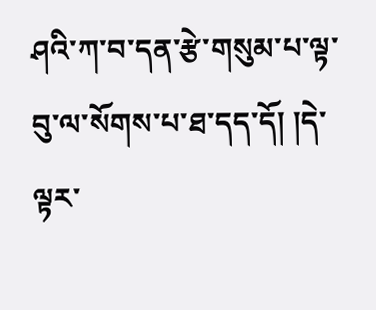ཤའི་ཀ་བ་དན་རྩེ་གསུམ་པ་ལྟ་བུ་ལ་སོགས་པ་ཐ་དད་དོ། །དེ་ལྟར་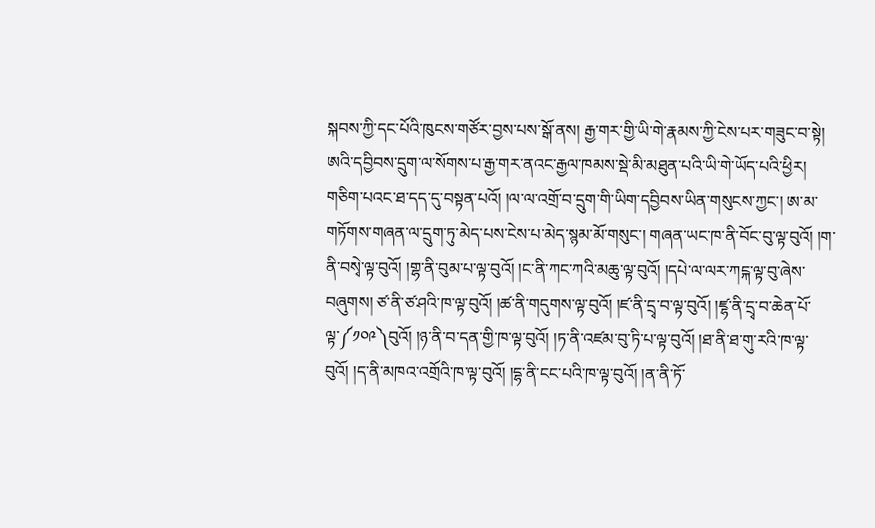སྐབས་ཀྱི་དང་པོའི་ཁུངས་གཙོར་བྱས་པས་སྒོ་ནས། རྒྱ་གར་གྱི་ཡི་གེ་རྣམས་ཀྱི་ངེས་པར་གཟུང་བ་སྟེ། ཨའི་དབྱིབས་དྲུག་ལ་སོགས་པ་རྒྱ་གར་ནའང་རྒྱལ་ཁམས་སྡེ་མི་མཐུན་པའི་ཡི་གེ་ཡོད་པའི་ཕྱིར། གཅིག་པའང་ཐ་དད་དུ་བསྟན་པའོ། །ལ་ལ་འགྲོ་བ་དྲུག་གི་ཡིག་དབྱིབས་ཡིན་གསུངས་ཀྱང་། ཨ་མ་གཏོགས་གཞན་ལ་དྲུག་ཏུ་མེད་པས་ངེས་པ་མེད་སྙམ་མོ་གསུང་། གཞན་ཡང་ཁ་ནི་བོང་བུ་ལྟ་བུའོ། །ག་ནི་བསྭེ་ལྟ་བུའོ། །གྷ་ནི་བུམ་པ་ལྟ་བུའོ། །ང་ནི་ཀང་ཀའི་མཆུ་ལྟ་བུའོ། །དཔེ་ལ་ལར་ཀངྐ་ལྟ་བུ་ཞེས་བཞུགས། ཙ་ནི་ཙ་ཤའི་ཁ་ལྟ་བུའོ། །ཚ་ནི་གདུགས་ལྟ་བུའོ། །ཛ་ནི་དྲྭ་བ་ལྟ་བུའོ། །ཛྷ་ནི་དྲྭ་བ་ཆེན་པོ་ལྟ་༼༡༠༩༽བུའོ། །ཉ་ནི་བ་དན་གྱི་ཁ་ལྟ་བུའོ། །ཏ་ནི་འཛམ་བུ་ཏི་པ་ལྟ་བུའོ། །ཐ་ནི་ཐ་གུ་རའི་ཁ་ལྟ་བུའོ། །ད་ནི་མཁའ་འགྲོའི་ཁ་ལྟ་བུའོ། །དྷ་ནི་ངང་པའི་ཁ་ལྟ་བུའོ། །ན་ནི་ཏོ་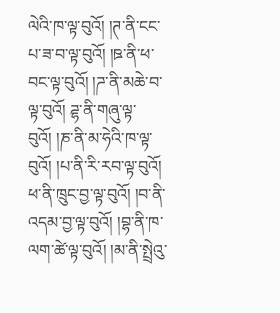ལེའི་ཁ་ལྟ་བུའོ། །ཊ་ནི་ངང་པ་ཟ་བ་ལྟ་བུའོ། །ཋ་ནི་ཕ་བང་ལྟ་བུའོ། །ཌ་ནི་མཆེ་བ་ལྟ་བུའོ། ཌྷ་ནི་གཞུ་ལྟ་བུའོ། །ཎ་ནི་མ་ཧེའི་ཁ་ལྟ་བུའོ། །པ་ནི་རི་རབ་ལྟ་བུའོ། ཕ་ནི་ཁྲུང་བྱ་ལྟ་བུའོ། །བ་ནི་འདམ་བྱ་ལྟ་བུའོ། །བྷ་ནི་ཁ་ལག་ཚེ་ལྟ་བུའོ། །མ་ནི་སྤྲེའུ་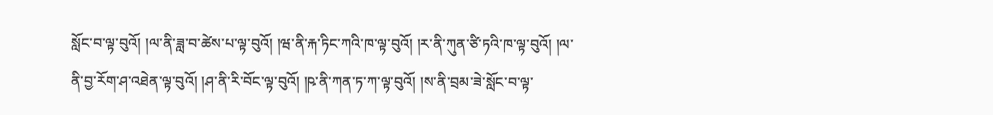སློང་བ་ལྟ་བུའོ། །ལ་ནི་ཟླ་བ་ཚེས་པ་ལྟ་བུའོ། །ཝ་ནི་རྐ་ཏིང་ཀའི་ཁ་ལྟ་བུའོ། །ར་ནི་ཀུན་ཙི་ཏའི་ཁ་ལྟ་བུའོ། །ལ་ནི་བྱ་རོག་ཤ་འཐེན་ལྟ་བུའོ། །ཤ་ནི་རི་བོང་ལྟ་བུའོ། །ཥ་ནི་ཀན་ཏ་ཀ་ལྟ་བུའོ། །ས་ནི་བྲམ་ཟེ་སློང་བ་ལྟ་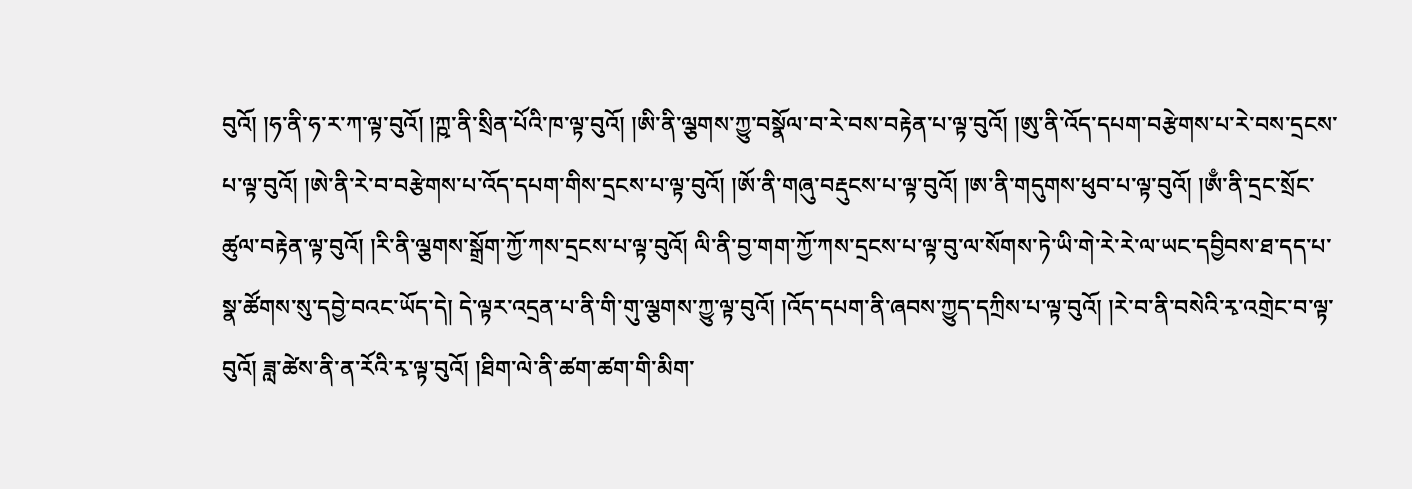བུའོ། །ཧ་ནི་ཧ་ར་ཀ་ལྟ་བུའོ། །ཀྵ་ནི་སྲིན་པོའི་ཁ་ལྟ་བུའོ། །ཨི་ནི་ལྕགས་ཀྱུ་བསྣོལ་བ་རེ་བས་བརྟེན་པ་ལྟ་བུའོ། །ཨུ་ནི་འོད་དཔག་བརྩེགས་པ་རེ་བས་དྲངས་པ་ལྟ་བུའོ། །ཨེ་ནི་རེ་བ་བརྩེགས་པ་འོད་དཔག་གིས་དྲངས་པ་ལྟ་བུའོ། །ཨོ་ནི་གཞུ་བརྡུངས་པ་ལྟ་བུའོ། །ཨ་ནི་གདུགས་ཕུབ་པ་ལྟ་བུའོ། །ཨྃ་ནི་དྲང་སྲོང་ཚུལ་བརྟེན་ལྟ་བུའོ། །རི་ནི་ལྕགས་སྒྲོག་ཀྱོ་ཀས་དྲངས་པ་ལྟ་བུའོ། ལི་ནི་བྱ་གག་ཀྱོ་ཀས་དྲངས་པ་ལྟ་བུ་ལ་སོགས་ཏེ་ཡི་གེ་རེ་རེ་ལ་ཡང་དབྱིབས་ཐ་དད་པ་སྣ་ཚོགས་སུ་དབྱེ་བའང་ཡོད་དེ། དེ་ལྟར་འདྲན་པ་ནི་གི་གུ་ལྕགས་ཀྱུ་ལྟ་བུའོ། །འོད་དཔག་ནི་ཞབས་ཀྱུད་དཀྲིས་པ་ལྟ་བུའོ། །རེ་བ་ནི་བསེའི་རྭ་འགྲེང་བ་ལྟ་བུའོ། ཟླ་ཚེས་ནི་ན་རོའི་རྭ་ལྟ་བུའོ། །ཐིག་ལེ་ནི་ཚག་ཚག་གི་མིག་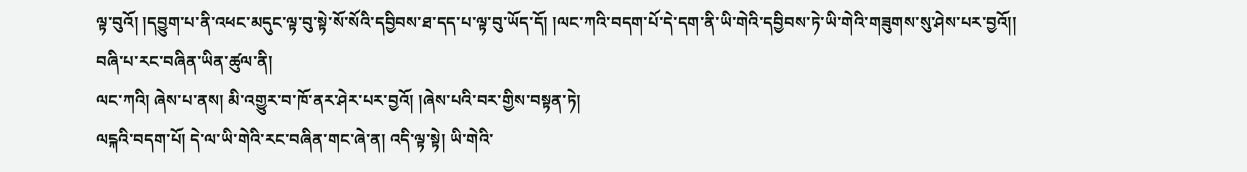ལྟ་བུའོ། །དབྱུག་པ་ནི་འཕང་མདུང་ལྟ་བུ་སྟེ་སོ་སོའི་དབྱིབས་ཐ་དད་པ་ལྟ་བུ་ཡོད་དོ། །ལང་ཀའི་བདག་པོ་དེ་དག་ནི་ཡི་གེའི་དབྱིབས་ཏེ་ཡི་གེའི་གཟུགས་སུ་ཤེས་པར་བྱའོ།།
བཞི་པ་རང་བཞིན་ཡིན་ཚུལ་ནི།
ལང་ཀའི། ཞེས་པ་ནས། མི་འགྱུར་བ་ཁོ་ནར་ཤེར་པར་བྱའོ། །ཞེས་པའི་བར་གྱིས་བསྟན་ཏེ།
ལངྐའི་བདག་པོ། དེ་ལ་ཡི་གེའི་རང་བཞིན་གང་ཞེ་ན། འདི་ལྟ་སྟེ། ཡི་གེའི་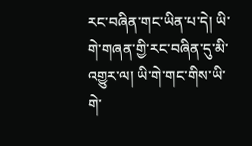རང་བཞིན་གང་ཡིན་པ་དེ། ཡི་གེ་གཞན་གྱི་རང་བཞིན་དུ་མི་འགྱུར་ལ། ཡི་གེ་གང་གིས་ཡི་གེ་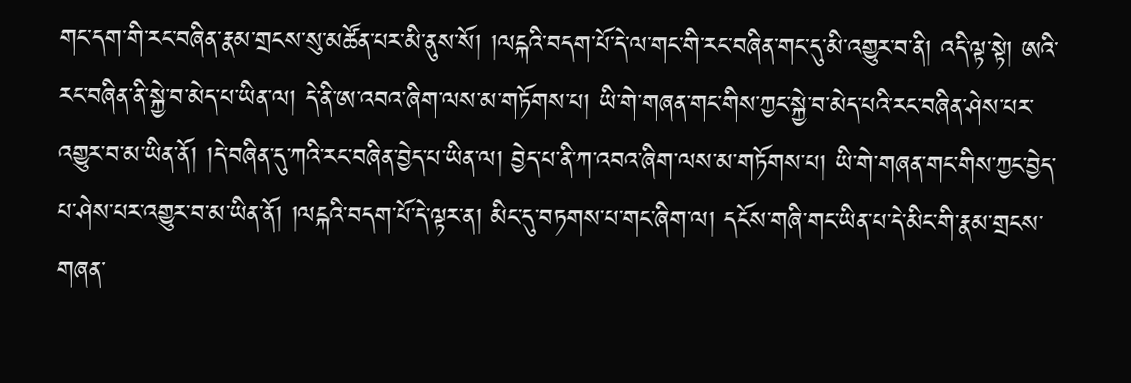གང་དག་གི་རང་བཞིན་རྣམ་གྲངས་སུ་མཚོན་པར་མི་ནུས་སོ། །ལངྐའི་བདག་པོ་དེ་ལ་གང་གི་རང་བཞིན་གང་དུ་མི་འགྱུར་བ་ནི། འདི་ལྟ་སྟེ། ཨའི་རང་བཞིན་ནི་སྐྱེ་བ་མེད་པ་ཡིན་ལ། དེ་ནི་ཨ་འབའ་ཞིག་ལས་མ་གཏོགས་པ། ཡི་གེ་གཞན་གང་གིས་ཀྱང་སྐྱེ་བ་མེད་པའི་རང་བཞིན་ཤེས་པར་འགྱུར་བ་མ་ཡིན་ནོ། །དེ་བཞིན་དུ་ཀའི་རང་བཞིན་བྱེད་པ་ཡིན་ལ། བྱེད་པ་ནི་ཀ་འབའ་ཞིག་ལས་མ་གཏོགས་པ། ཡི་གེ་གཞན་གང་གིས་ཀྱང་བྱེད་པ་ཤེས་པར་འགྱུར་བ་མ་ཡིན་ནོ། །ལངྐའི་བདག་པོ་དེ་ལྟར་ན། མིང་དུ་བཏགས་པ་གང་ཞིག་ལ། དངོས་གཞི་གང་ཡིན་པ་དེ་མིང་གི་རྣམ་གྲངས་གཞན་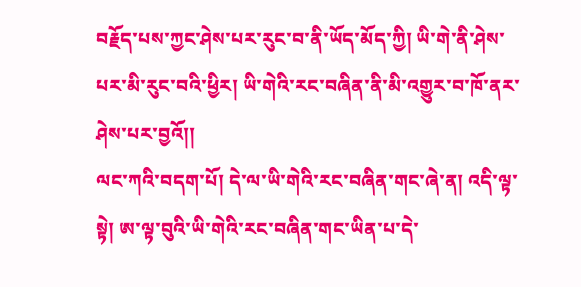བརྗོད་པས་ཀྱང་ཤེས་པར་རུང་བ་ནི་ཡོད་མོད་ཀྱི། ཡི་གེ་ནི་ཤེས་པར་མི་རུང་བའི་ཕྱིར། ཡི་གེའི་རང་བཞིན་ནི་མི་འགྱུར་བ་ཁོ་ནར་ཤེས་པར་བྱའོ།།
ལང་ཀའི་བདག་པོ། དེ་ལ་ཡི་གེའི་རང་བཞིན་གང་ཞེ་ན། འདི་ལྟ་སྟེ། ཨ་ལྟ་བུའི་ཡི་གེའི་རང་བཞིན་གང་ཡིན་པ་དེ་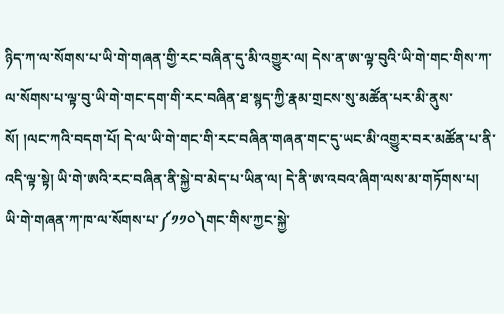ཉིད་ཀ་ལ་སོགས་པ་ཡི་གེ་གཞན་གྱི་རང་བཞིན་དུ་མི་འགྱུར་ལ། དེས་ན་ཨ་ལྟ་བུའི་ཡི་གེ་གང་གིས་ཀ་ལ་སོགས་པ་ལྟ་བུ་ཡི་གེ་གང་དག་གི་རང་བཞིན་ཐ་སྙད་ཀྱི་རྣམ་གྲངས་སུ་མཚོན་པར་མི་ནུས་སོ། །ལང་ཀའི་བདག་པོ། དེ་ལ་ཡི་གེ་གང་གི་རང་བཞིན་གཞན་གང་དུ་ཡང་མི་འགྱུར་བར་མཚོན་པ་ནི་འདི་ལྟ་སྟེ། ཡི་གེ་ཨའི་རང་བཞིན་ནི་སྐྱེ་བ་མེད་པ་ཡིན་ལ། དེ་ནི་ཨ་འབའ་ཞིག་ལས་མ་གཏོགས་པ། ཡི་གེ་གཞན་ཀ་ཁ་ལ་སོགས་པ་༼༡༡༠༽གང་གིས་ཀྱང་སྐྱེ་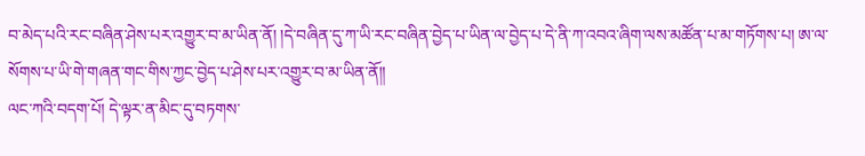བ་མེད་པའི་རང་བཞིན་ཤེས་པར་འགྱུར་བ་མ་ཡིན་ནོ། །དེ་བཞིན་དུ་ཀ་ཡི་རང་བཞིན་བྱེད་པ་ཡིན་ལ་བྱེད་པ་དེ་ནི་ཀ་འབའ་ཞིག་ལས་མཚོན་པ་མ་གཏོགས་པ། ཨ་ལ་སོགས་པ་ཡི་གེ་གཞན་གང་གིས་ཀྱང་བྱེད་པ་ཤེས་པར་འགྱུར་བ་མ་ཡིན་ནོ།།
ལང་ཀའི་བདག་པོ། དེ་ལྟར་ན་མིང་དུ་བཏགས་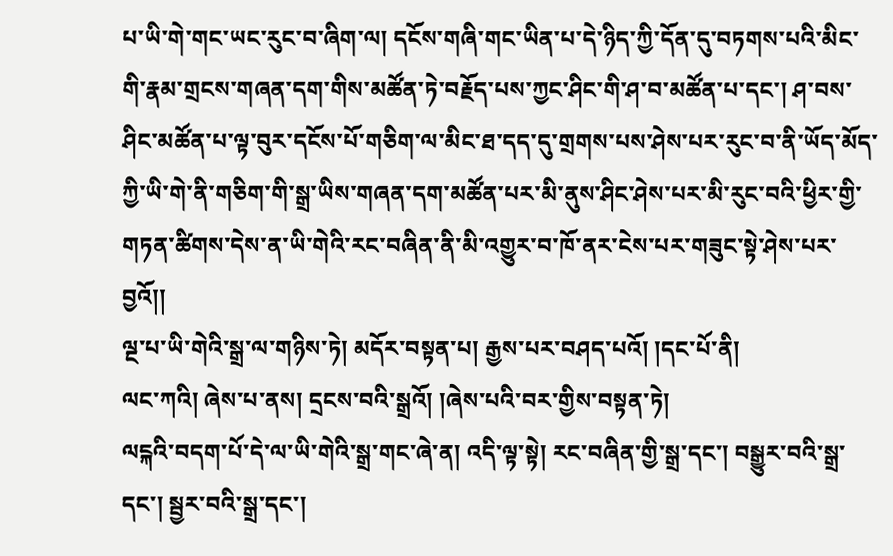པ་ཡི་གེ་གང་ཡང་རུང་བ་ཞིག་ལ། དངོས་གཞི་གང་ཡིན་པ་དེ་ཉིད་ཀྱི་དོན་དུ་བཏགས་པའི་མིང་གི་རྣམ་གྲངས་གཞན་དག་གིས་མཚོན་ཏེ་བརྗོད་པས་ཀྱང་ཤིང་གི་ཤ་བ་མཚོན་པ་དང་། ཤ་བས་ཤིང་མཚོན་པ་ལྟ་བུར་དངོས་པོ་གཅིག་ལ་མིང་ཐ་དད་དུ་གྲགས་པས་ཤེས་པར་རུང་བ་ནི་ཡོད་མོད་ཀྱི་ཡི་གེ་ནི་གཅིག་གི་སྒྲ་ཡིས་གཞན་དག་མཚོན་པར་མི་ནུས་ཤིང་ཤེས་པར་མི་རུང་བའི་ཕྱིར་གྱི་གཏན་ཚིགས་དེས་ན་ཡི་གེའི་རང་བཞིན་ནི་མི་འགྱུར་བ་ཁོ་ནར་ངེས་པར་གཟུང་སྟེ་ཤེས་པར་བྱའོ།།
ལྔ་པ་ཡི་གེའི་སྒྲ་ལ་གཉིས་ཏེ། མདོར་བསྟན་པ། རྒྱས་པར་བཤད་པའོ། །དང་པོ་ནི།
ལང་ཀའི། ཞེས་པ་ནས། དྲངས་བའི་སྒྲའོ། །ཞེས་པའི་བར་གྱིས་བསྟན་ཏེ།
ལངྐའི་བདག་པོ་དེ་ལ་ཡི་གེའི་སྒྲ་གང་ཞེ་ན། འདི་ལྟ་སྟེ། རང་བཞིན་གྱི་སྒྲ་དང་། བསྒྱུར་བའི་སྒྲ་དང་། སྦྱར་བའི་སྒྲ་དང་།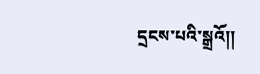དྲངས་པའི་སྒྲའོ།།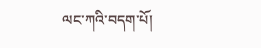ལང་ཀའི་བདག་པོ།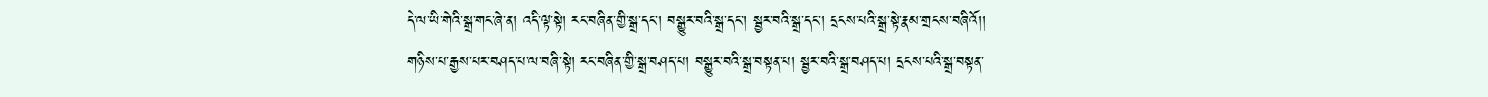དེ་ལ་ཡི་གེའི་སྒྲ་གང་ཞེ་ན། འདི་ལྟ་སྟེ། རང་བཞིན་གྱི་སྒྲ་དང་། བསྒྱུར་བའི་སྒྲ་དང་། སྦྱར་བའི་སྒྲ་དང་། དྲངས་པའི་སྒྲ་སྟེ་རྣམ་གྲངས་བཞིའོ།།
གཉིས་པ་རྒྱས་པར་བཤད་པ་ལ་བཞི་སྟེ། རང་བཞིན་གྱི་སྒྲ་བཤད་པ། བསྒྱུར་བའི་སྒྲ་བསྟན་པ། སྦྱར་བའི་སྒྲ་བཤད་པ། དྲངས་པའི་སྒྲ་བསྟན་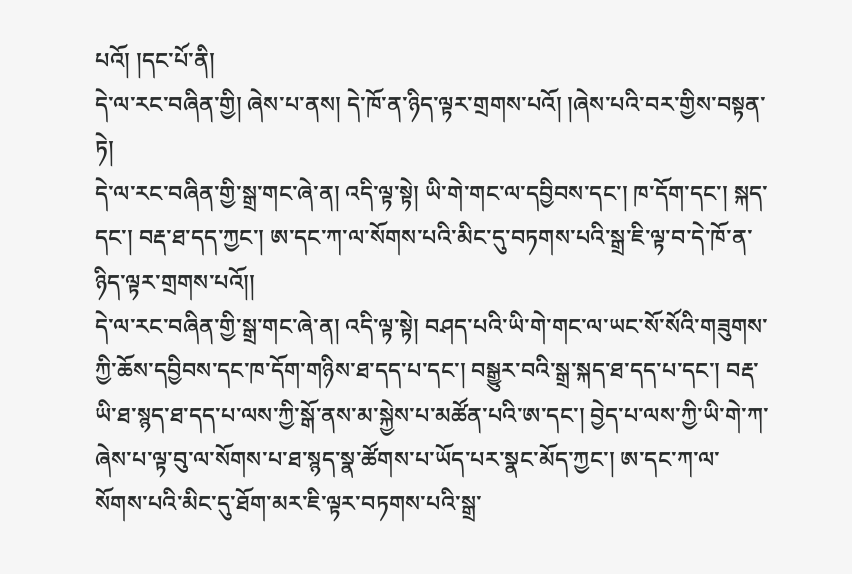པའོ། །དང་པོ་ནི།
དེ་ལ་རང་བཞིན་གྱི། ཞེས་པ་ནས། དེ་ཁོ་ན་ཉིད་ལྟར་གྲགས་པའོ། །ཞེས་པའི་བར་གྱིས་བསྟན་ཏེ།
དེ་ལ་རང་བཞིན་གྱི་སྒྲ་གང་ཞེ་ན། འདི་ལྟ་སྟེ། ཡི་གེ་གང་ལ་དབྱིབས་དང་། ཁ་དོག་དང་། སྐད་དང་། བརྡ་ཐ་དད་ཀྱང་། ཨ་དང་ཀ་ལ་སོགས་པའི་མིང་དུ་བཏགས་པའི་སྒྲ་ཇི་ལྟ་བ་དེ་ཁོ་ན་ཉིད་ལྟར་གྲགས་པའོ།།
དེ་ལ་རང་བཞིན་གྱི་སྒྲ་གང་ཞེ་ན། འདི་ལྟ་སྟེ། བཤད་པའི་ཡི་གེ་གང་ལ་ཡང་སོ་སོའི་གཟུགས་ཀྱི་ཆོས་དབྱིབས་དང་ཁ་དོག་གཉིས་ཐ་དད་པ་དང་། བསྒྱུར་བའི་སྒྲ་སྐད་ཐ་དད་པ་དང་། བརྡ་ཡི་ཐ་སྙད་ཐ་དད་པ་ལས་ཀྱི་སྒོ་ནས་མ་སྐྱེས་པ་མཚོན་པའི་ཨ་དང་། བྱེད་པ་ལས་ཀྱི་ཡི་གེ་ཀ་ཞེས་པ་ལྟ་བུ་ལ་སོགས་པ་ཐ་སྙད་སྣ་ཚོགས་པ་ཡོད་པར་སྣང་མོད་ཀྱང་། ཨ་དང་ཀ་ལ་སོགས་པའི་མིང་དུ་ཐོག་མར་ཇི་ལྟར་བཏགས་པའི་སྒྲ་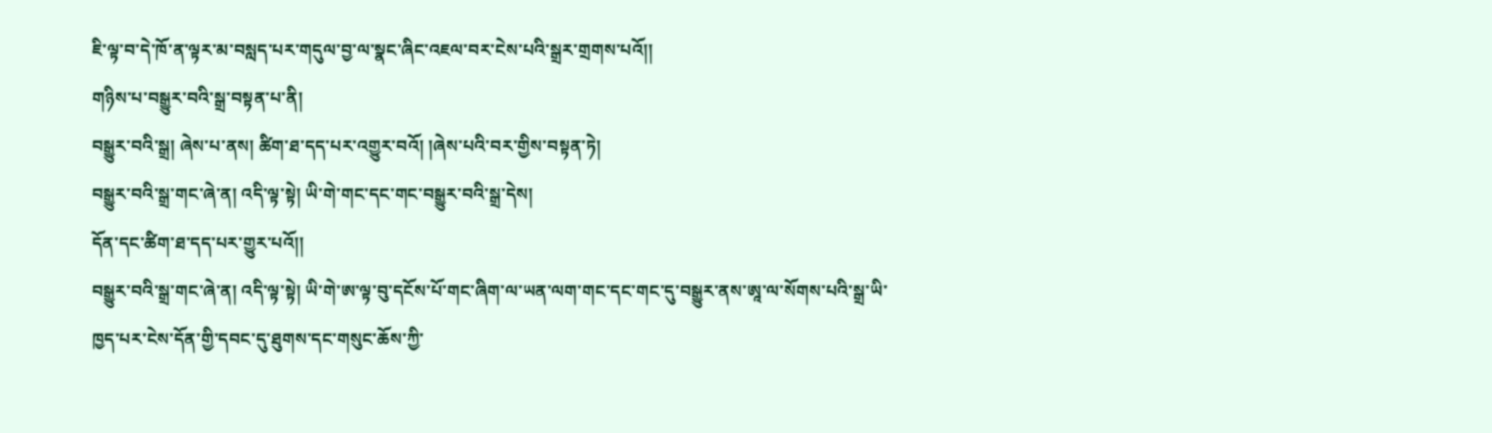ཇི་ལྟ་བ་དེ་ཁོ་ན་ལྟར་མ་བསླད་པར་གདུལ་བྱ་ལ་སྣང་ཞིང་འཇལ་བར་ངེས་པའི་སྒྲར་གྲགས་པའོ།།
གཉིས་པ་བསྒྱུར་བའི་སྒྲ་བསྟན་པ་ནི།
བསྒྱུར་བའི་སྒྲ། ཞེས་པ་ནས། ཚིག་ཐ་དད་པར་འགྱུར་བའོ། །ཞེས་པའི་བར་གྱིས་བསྟན་ཏེ།
བསྒྱུར་བའི་སྒྲ་གང་ཞེ་ན། འདི་ལྟ་སྟེ། ཡི་གེ་གང་དང་གང་བསྒྱུར་བའི་སྒྲ་དེས།
དོན་དང་ཚིག་ཐ་དད་པར་གྱུར་པའོ།།
བསྒྱུར་བའི་སྒྲ་གང་ཞེ་ན། འདི་ལྟ་སྟེ། ཡི་གེ་ཨ་ལྟ་བུ་དངོས་པོ་གང་ཞིག་ལ་ཡན་ལག་གང་དང་གང་དུ་བསྒྱུར་ནས་ཨཱ་ལ་སོགས་པའི་སྒྲ་ཡི་ཁྱད་པར་ངེས་དོན་གྱི་དབང་དུ་ཐུགས་དང་གསུང་ཆོས་ཀྱི་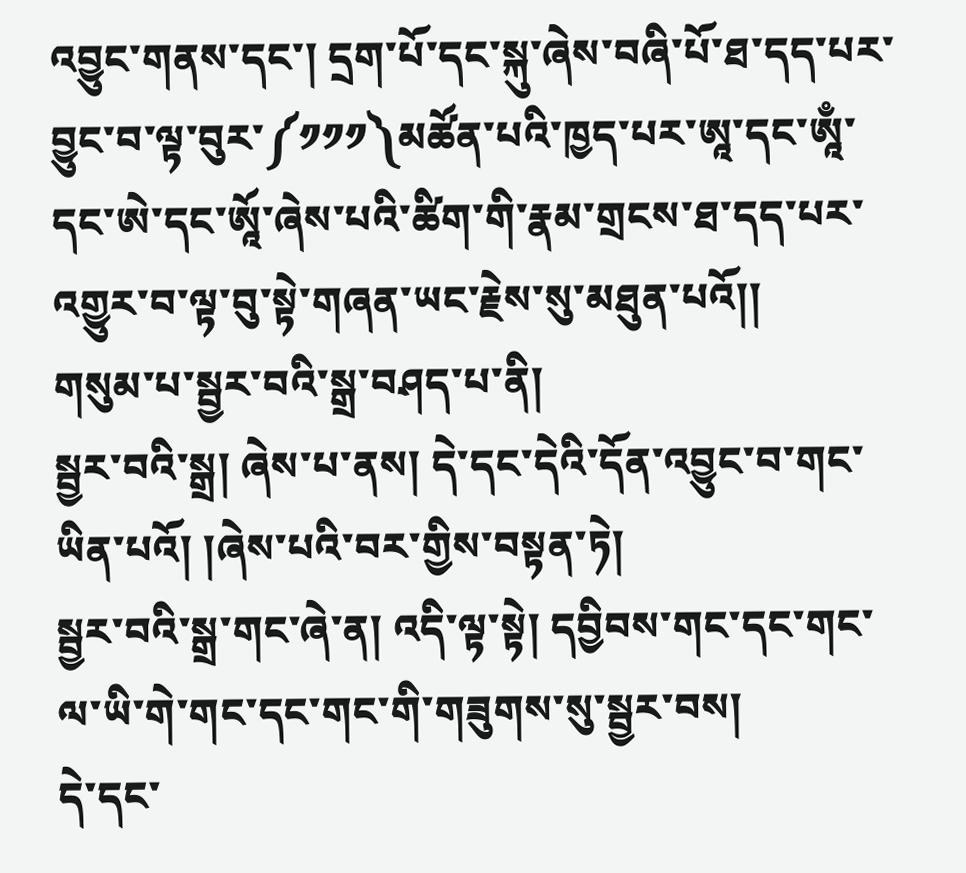འབྱུང་གནས་དང་། དྲག་པོ་དང་སྐུ་ཞེས་བཞི་པོ་ཐ་དད་པར་བྱུང་བ་ལྟ་བུར་༼༡༡༡༽མཚོན་པའི་ཁྱད་པར་ཨཱ་དང་ཨཱྃ་དང་ཨེ་དང་ཨཱོ་ཞེས་པའི་ཚིག་གི་རྣམ་གྲངས་ཐ་དད་པར་འགྱུར་བ་ལྟ་བུ་སྟེ་གཞན་ཡང་རྗེས་སུ་མཐུན་པའོ།།
གསུམ་པ་སྦྱར་བའི་སྒྲ་བཤད་པ་ནི།
སྦྱར་བའི་སྒྲ། ཞེས་པ་ནས། དེ་དང་དེའི་དོན་འབྱུང་བ་གང་ཡིན་པའོ། །ཞེས་པའི་བར་གྱིས་བསྟན་ཏེ།
སྦྱར་བའི་སྒྲ་གང་ཞེ་ན། འདི་ལྟ་སྟེ། དབྱིབས་གང་དང་གང་ལ་ཡི་གེ་གང་དང་གང་གི་གཟུགས་སུ་སྦྱར་བས།
དེ་དང་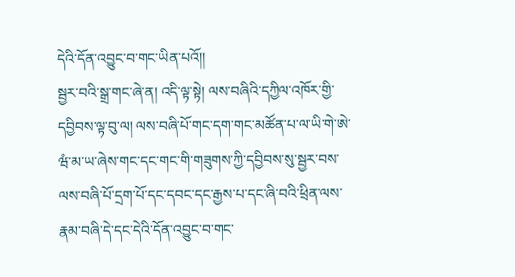དེའི་དོན་འབྱུང་བ་གང་ཡིན་པའོ།།
སྦྱར་བའི་སྒྲ་གང་ཞེ་ན། འདི་ལྟ་སྟེ། ལས་བཞིའི་དཀྱིལ་འཁོར་གྱི་དབྱིབས་ལྟ་བུ་ལ། ལས་བཞི་པོ་གང་དག་གང་མཚོན་པ་ལ་ཡི་གེ་ཨེ་ཝཾ་མ་ཡ་ཞེས་གང་དང་གང་གི་གཟུགས་ཀྱི་དབྱིབས་སུ་སྦྱར་བས་ལས་བཞི་པོ་དྲག་པོ་དང་དབང་དང་རྒྱས་པ་དང་ཞི་བའི་ཕྲིན་ལས་རྣམ་བཞི་དེ་དང་དེའི་དོན་འབྱུང་བ་གང་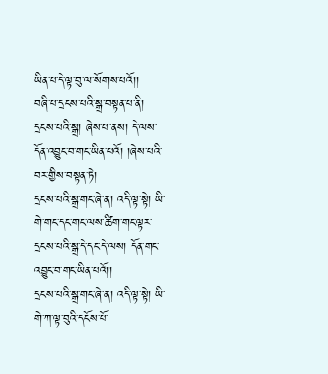ཡིན་པ་དེ་ལྟ་བུ་ལ་སོགས་པའོ།།
བཞི་པ་དྲངས་པའི་སྒྲ་བསྟན་པ་ནི།
དྲངས་པའི་སྒྲ། ཞེས་པ་ནས། དེ་ལས་དོན་འབྱུང་བ་གང་ཡིན་པའོ། །ཞེས་པའི་བར་གྱིས་བསྟན་ཏེ།
དྲངས་པའི་སྒྲ་གང་ཞེ་ན། འདི་ལྟ་སྟེ། ཡི་གེ་གང་དང་གང་ལས་ཚིག་གང་ལྟར་དྲངས་པའི་སྒྲ་དེ་དང་དེ་ལས། དོན་གང་འབྱུང་བ་གང་ཡིན་པའོ།།
དྲངས་པའི་སྒྲ་གང་ཞེ་ན། འདི་ལྟ་སྟེ། ཡི་གེ་ཀ་ལྟ་བུའི་དངོས་པོ་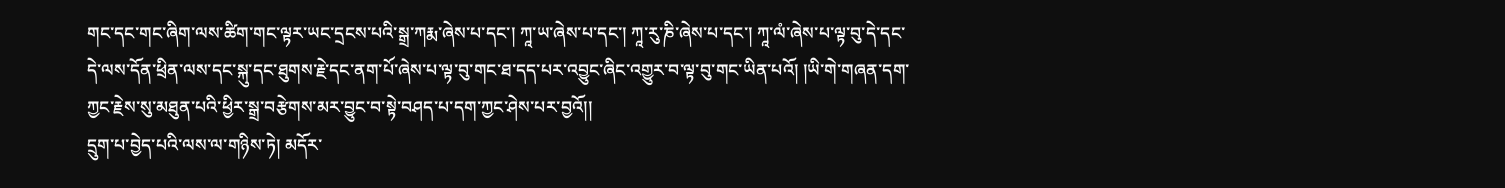གང་དང་གང་ཞིག་ལས་ཚིག་གང་ལྟར་ཡང་དྲངས་པའི་སྒྲ་ཀརྨ་ཞེས་པ་དང་། ཀཱ་ཡ་ཞེས་པ་དང་། ཀཱ་རུ་ཎི་ཞེས་པ་དང་། ཀཱ་ལཾ་ཞེས་པ་ལྟ་བུ་དེ་དང་དེ་ལས་དོན་ཕྲིན་ལས་དང་སྐུ་དང་ཐུགས་རྗེ་དང་ནག་པོ་ཞེས་པ་ལྟ་བུ་གང་ཐ་དད་པར་འབྱུང་ཞིང་འགྱུར་བ་ལྟ་བུ་གང་ཡིན་པའོ། །ཡི་གེ་གཞན་དག་ཀྱང་རྗེས་སུ་མཐུན་པའི་ཕྱིར་སྒྲ་བརྩེགས་མར་བྱུང་བ་སྟེ་བཤད་པ་དག་ཀྱང་ཤེས་པར་བྱའོ།།
དྲུག་པ་བྱེད་པའི་ལས་ལ་གཉིས་ཏེ། མདོར་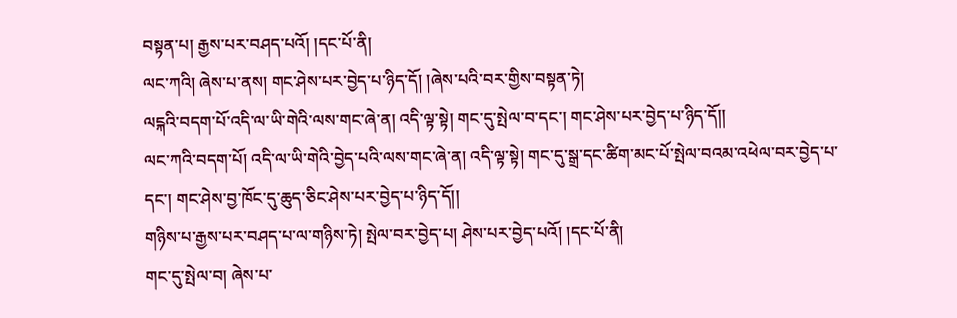བསྟན་པ། རྒྱས་པར་བཤད་པའོ། །དང་པོ་ནི།
ལང་ཀའི། ཞེས་པ་ནས། གང་ཤེས་པར་བྱེད་པ་ཉིད་དོ། །ཞེས་པའི་བར་གྱིས་བསྟན་ཏེ།
ལངྐའི་བདག་པོ་འདི་ལ་ཡི་གེའི་ལས་གང་ཞེ་ན། འདི་ལྟ་སྟེ། གང་དུ་སྤེལ་བ་དང་། གང་ཤེས་པར་བྱེད་པ་ཉིད་དོ།།
ལང་ཀའི་བདག་པོ། འདི་ལ་ཡི་གེའི་བྱེད་པའི་ལས་གང་ཞེ་ན། འདི་ལྟ་སྟེ། གང་དུ་སྒྲ་དང་ཚིག་མང་པོ་སྤེལ་བའམ་འཕེལ་བར་བྱེད་པ་དང་། གང་ཤེས་བྱ་ཁོང་དུ་ཆུད་ཅིང་ཤེས་པར་བྱེད་པ་ཉིད་དོ།།
གཉིས་པ་རྒྱས་པར་བཤད་པ་ལ་གཉིས་ཏེ། སྤེལ་བར་བྱེད་པ། ཤེས་པར་བྱེད་པའོ། །དང་པོ་ནི།
གང་དུ་སྤེལ་བ། ཞེས་པ་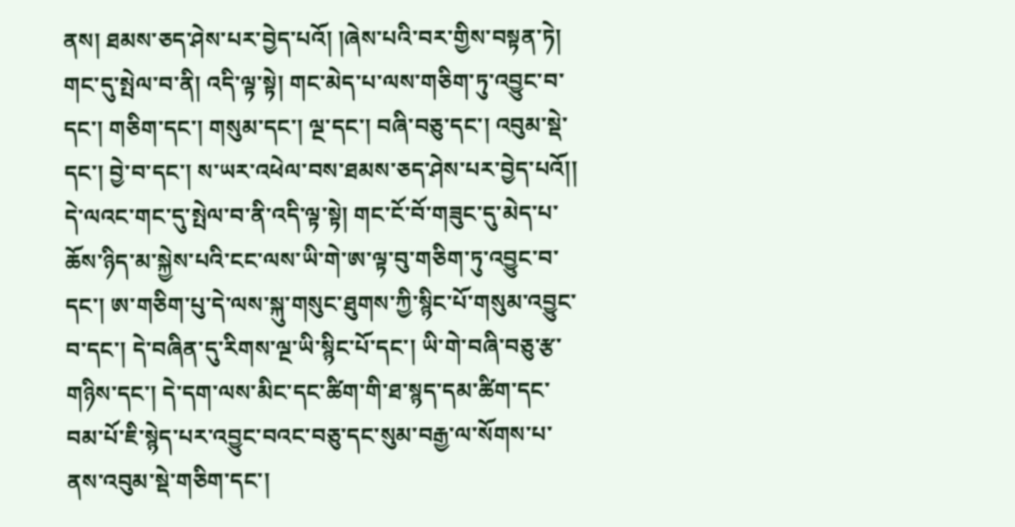ནས། ཐམས་ཅད་ཤེས་པར་བྱེད་པའོ། །ཞེས་པའི་བར་གྱིས་བསྟན་ཏེ།
གང་དུ་སྤེལ་བ་ནི། འདི་ལྟ་སྟེ། གང་མེད་པ་ལས་གཅིག་ཏུ་འབྱུང་བ་དང་། གཅིག་དང་། གསུམ་དང་། ལྔ་དང་། བཞི་བཅུ་དང་། འབུམ་སྡེ་དང་། བྱེ་བ་དང་། ས་ཡར་འཕེལ་བས་ཐམས་ཅད་ཤེས་པར་བྱེད་པའོ།།
དེ་ལའང་གང་དུ་སྤེལ་བ་ནི་འདི་ལྟ་སྟེ། གང་ངོ་བོ་གཟུང་དུ་མེད་པ་ཆོས་ཉིད་མ་སྐྱེས་པའི་ངང་ལས་ཡི་གེ་ཨ་ལྟ་བུ་གཅིག་ཏུ་འབྱུང་བ་དང་། ཨ་གཅིག་པུ་དེ་ལས་སྐུ་གསུང་ཐུགས་ཀྱི་སྙིང་པོ་གསུམ་འབྱུང་བ་དང་། དེ་བཞིན་དུ་རིགས་ལྔ་ཡི་སྙིང་པོ་དང་། ཡི་གེ་བཞི་བཅུ་རྩ་གཉིས་དང་། དེ་དག་ལས་མིང་དང་ཚིག་གི་ཐ་སྙད་དམ་ཚིག་དང་བམ་པོ་ཇི་སྙེད་པར་འབྱུང་བའང་བཅུ་དང་སུམ་བརྒྱ་ལ་སོགས་པ་ནས་འབུམ་སྡེ་གཅིག་དང་།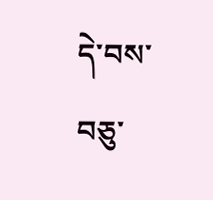དེ་བས་བཅུ་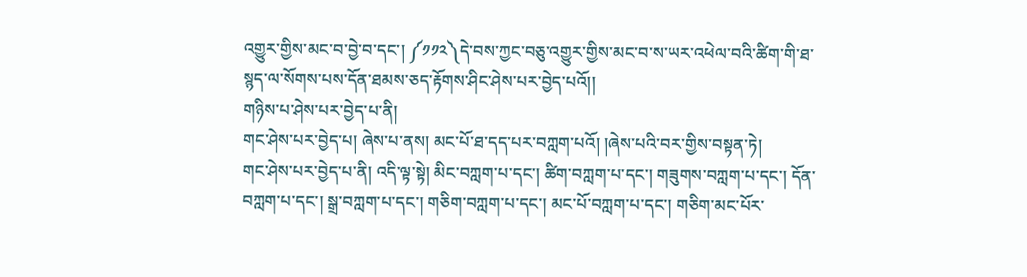འགྱུར་གྱིས་མང་བ་བྱེ་བ་དང་། ༼༡༡༢༽དེ་བས་ཀྱང་བཅུ་འགྱུར་གྱིས་མང་བ་ས་ཡར་འཕེལ་བའི་ཚིག་གི་ཐ་སྙད་ལ་སོགས་པས་དོན་ཐམས་ཅད་རྟོགས་ཤིང་ཤེས་པར་བྱེད་པའོ།།
གཉིས་པ་ཤེས་པར་བྱེད་པ་ནི།
གང་ཤེས་པར་བྱེད་པ། ཞེས་པ་ནས། མང་པོ་ཐ་དད་པར་བཀླག་པའོ། །ཞེས་པའི་བར་གྱིས་བསྟན་ཏེ།
གང་ཤེས་པར་བྱེད་པ་ནི། འདི་ལྟ་སྟེ། མིང་བཀླག་པ་དང་། ཚིག་བཀླག་པ་དང་། གཟུགས་བཀླག་པ་དང་། དོན་བཀླག་པ་དང་། སྒྲ་བཀླག་པ་དང་། གཅིག་བཀླག་པ་དང་། མང་པོ་བཀླག་པ་དང་། གཅིག་མང་པོར་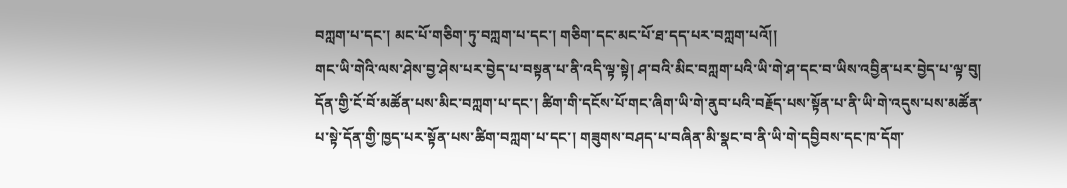བཀླག་པ་དང་། མང་པོ་གཅིག་ཏུ་བཀླག་པ་དང་། གཅིག་དང་མང་པོ་ཐ་དད་པར་བཀླག་པའོ།།
གང་ཡི་གེའི་ལས་ཤེས་བྱ་ཤེས་པར་བྱེད་པ་བསྟན་པ་ནི་འདི་ལྟ་སྟེ། ཤ་བའི་མིང་བཀླག་པའི་ཡི་གེ་ཤ་དང་བ་ཡིས་འབྱིན་པར་བྱེད་པ་ལྟ་བུ། དོན་གྱི་ངོ་བོ་མཚོན་པས་མིང་བཀླག་པ་དང་། ཚིག་གི་དངོས་པོ་གང་ཞིག་ཡི་གེ་ནུབ་པའི་བརྗོད་པས་སྟོན་པ་ནི་ཡི་གེ་འདུས་པས་མཚོན་པ་སྟེ་དོན་གྱི་ཁྱད་པར་སྟོན་པས་ཚིག་བཀླག་པ་དང་། གཟུགས་བཤད་པ་བཞིན་མི་སྣང་བ་ནི་ཡི་གེ་དབྱིབས་དང་ཁ་དོག་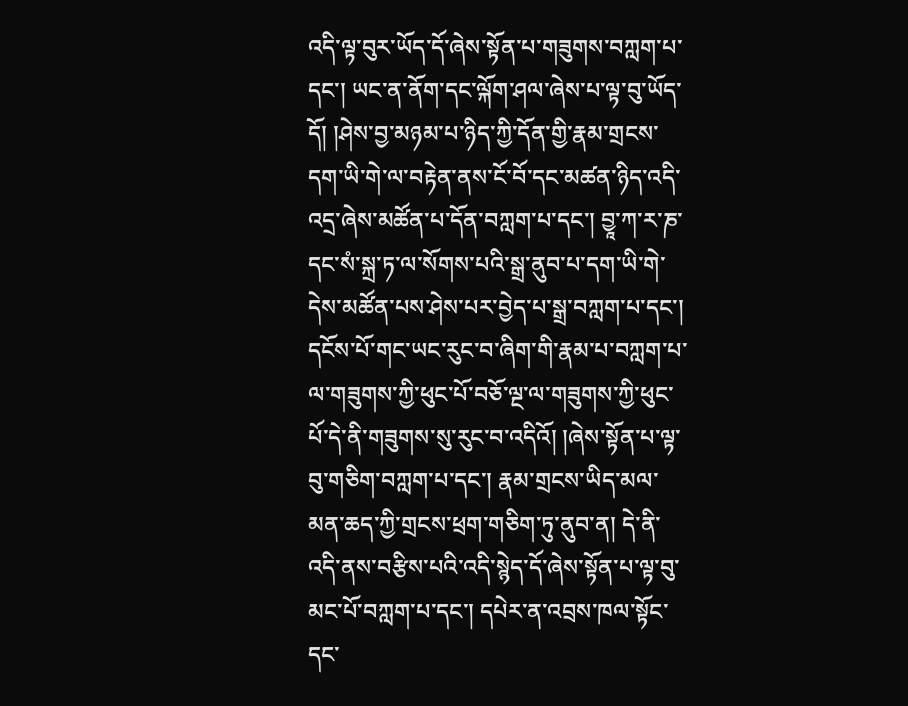འདི་ལྟ་བུར་ཡོད་དོ་ཞེས་སྟོན་པ་གཟུགས་བཀླག་པ་དང་། ཡང་ན་ནོག་དང་ལྐོག་ཤལ་ཞེས་པ་ལྟ་བུ་ཡོད་དོ། །ཤེས་བྱ་མཉམ་པ་ཉིད་ཀྱི་དོན་གྱི་རྣམ་གྲངས་དག་ཡི་གེ་ལ་བརྟེན་ནས་ངོ་བོ་དང་མཚན་ཉིད་འདི་འདྲ་ཞེས་མཚོན་པ་དོན་བཀླག་པ་དང་། བྱཱ་ཀ་ར་ཎ་དང་སཾ་སྐྲ་ཏ་ལ་སོགས་པའི་སྒྲ་ནུབ་པ་དག་ཡི་གེ་དེས་མཚོན་པས་ཤེས་པར་བྱེད་པ་སྒྲ་བཀླག་པ་དང་། དངོས་པོ་གང་ཡང་རུང་བ་ཞིག་གི་རྣམ་པ་བཀླག་པ་ལ་གཟུགས་ཀྱི་ཕུང་པོ་བཅོ་ལྔ་ལ་གཟུགས་ཀྱི་ཕུང་པོ་དེ་ནི་གཟུགས་སུ་རུང་བ་འདིའོ། །ཞེས་སྟོན་པ་ལྟ་བུ་གཅིག་བཀླག་པ་དང་། རྣམ་གྲངས་ཡིད་མལ་མན་ཆད་ཀྱི་གྲངས་ཕྲག་གཅིག་ཏུ་ནུབ་ན། དེ་ནི་འདི་ནས་བརྩིས་པའི་འདི་སྙེད་དོ་ཞེས་སྟོན་པ་ལྟ་བུ་མང་པོ་བཀླག་པ་དང་། དཔེར་ན་འབྲས་ཁལ་སྟོང་དང་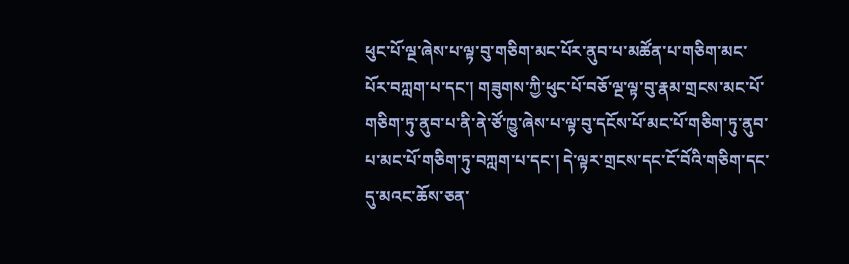ཕུང་པོ་ལྔ་ཞེས་པ་ལྟ་བུ་གཅིག་མང་པོར་ནུབ་པ་མཚོན་པ་གཅིག་མང་པོར་བཀླག་པ་དང་། གཟུགས་ཀྱི་ཕུང་པོ་བཅོ་ལྔ་ལྟ་བུ་རྣམ་གྲངས་མང་པོ་གཅིག་ཏུ་ནུབ་པ་ནི་ནེ་ཙོ་ཁྱུ་ཞེས་པ་ལྟ་བུ་དངོས་པོ་མང་པོ་གཅིག་ཏུ་ནུབ་པ་མང་པོ་གཅིག་ཏུ་བཀླག་པ་དང་། དེ་ལྟར་གྲངས་དང་ངོ་བོའི་གཅིག་དང་དུ་མའང་ཆོས་ཅན་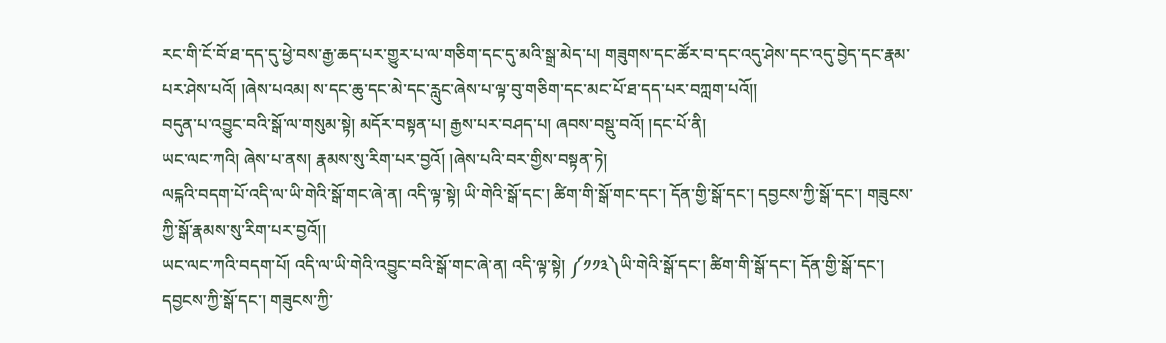རང་གི་ངོ་བོ་ཐ་དད་དུ་ཕྱེ་བས་རྒྱ་ཆད་པར་གྱུར་པ་ལ་གཅིག་དང་དུ་མའི་སྒྲ་མེད་པ། གཟུགས་དང་ཚོར་བ་དང་འདུ་ཤེས་དང་འདུ་བྱེད་དང་རྣམ་པར་ཤེས་པའོ། །ཞེས་པའམ། ས་དང་ཆུ་དང་མེ་དང་རླུང་ཞེས་པ་ལྟ་བུ་གཅིག་དང་མང་པོ་ཐ་དད་པར་བཀླག་པའོ།།
བདུན་པ་འབྱུང་བའི་སྒོ་ལ་གསུམ་སྟེ། མདོར་བསྟན་པ། རྒྱས་པར་བཤད་པ། ཞབས་བསྡུ་བའོ། །དང་པོ་ནི།
ཡང་ལང་ཀའི། ཞེས་པ་ནས། རྣམས་སུ་རིག་པར་བྱའོ། །ཞེས་པའི་བར་གྱིས་བསྟན་ཏེ།
ལངྐའི་བདག་པོ་འདི་ལ་ཡི་གེའི་སྒོ་གང་ཞེ་ན། འདི་ལྟ་སྟེ། ཡི་གེའི་སྒོ་དང་། ཚིག་གི་སྒོ་གང་དང་། དོན་གྱི་སྒོ་དང་། དབྱངས་ཀྱི་སྒོ་དང་། གཟུངས་ཀྱི་སྒོ་རྣམས་སུ་རིག་པར་བྱའོ།།
ཡང་ལང་ཀའི་བདག་པོ། འདི་ལ་ཡི་གེའི་འབྱུང་བའི་སྒོ་གང་ཞེ་ན། འདི་ལྟ་སྟེ། ༼༡༡༣༽ཡི་གེའི་སྒོ་དང་། ཚིག་གི་སྒོ་དང་། དོན་གྱི་སྒོ་དང་། དབྱངས་ཀྱི་སྒོ་དང་། གཟུངས་ཀྱི་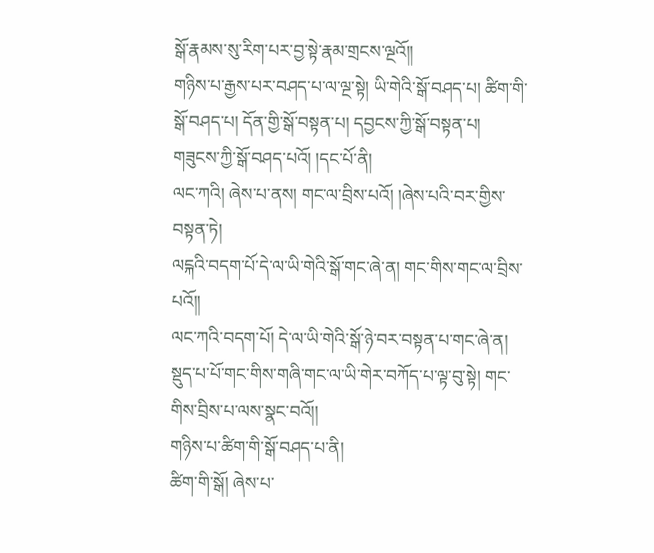སྒོ་རྣམས་སུ་རིག་པར་བྱ་སྟེ་རྣམ་གྲངས་ལྔའོ།།
གཉིས་པ་རྒྱས་པར་བཤད་པ་ལ་ལྔ་སྟེ། ཡི་གེའི་སྒོ་བཤད་པ། ཚིག་གི་སྒོ་བཤད་པ། དོན་གྱི་སྒོ་བསྟན་པ། དབྱངས་ཀྱི་སྒོ་བསྟན་པ། གཟུངས་ཀྱི་སྒོ་བཤད་པའོ། །དང་པོ་ནི།
ལང་ཀའི། ཞེས་པ་ནས། གང་ལ་བྲིས་པའོ། །ཞེས་པའི་བར་གྱིས་བསྟན་ཏེ།
ལངྐའི་བདག་པོ་དེ་ལ་ཡི་གེའི་སྒོ་གང་ཞེ་ན། གང་གིས་གང་ལ་བྲིས་པའོ།།
ལང་ཀའི་བདག་པོ། དེ་ལ་ཡི་གེའི་སྒོ་ཉེ་བར་བསྟན་པ་གང་ཞེ་ན། སྡུད་པ་པོ་གང་གིས་གཞི་གང་ལ་ཡི་གེར་བཀོད་པ་ལྟ་བུ་སྟེ། གང་གིས་བྲིས་པ་ལས་སྣང་བའོ།།
གཉིས་པ་ཚིག་གི་སྒོ་བཤད་པ་ནི།
ཚིག་གི་སྒོ། ཞེས་པ་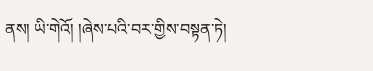ནས། ཡི་གེའོ། །ཞེས་པའི་བར་གྱིས་བསྟན་ཏེ།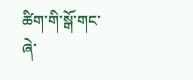ཚིག་གི་སྒོ་གང་ཞེ་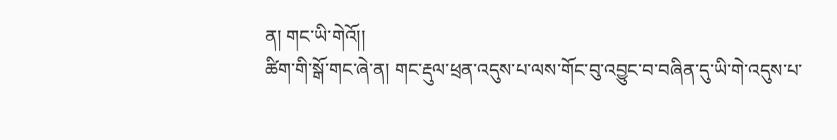ན། གང་ཡི་གེའོ།།
ཚིག་གི་སྒོ་གང་ཞེ་ན། གང་རྡུལ་ཕྲན་འདུས་པ་ལས་གོང་བུ་འབྱུང་བ་བཞིན་དུ་ཡི་གེ་འདུས་པ་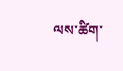ལས་ཚིག་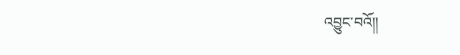འབྱུང་བའོ།།